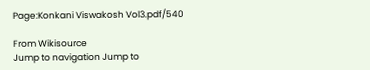Page:Konkani Viswakosh Vol3.pdf/540

From Wikisource
Jump to navigation Jump to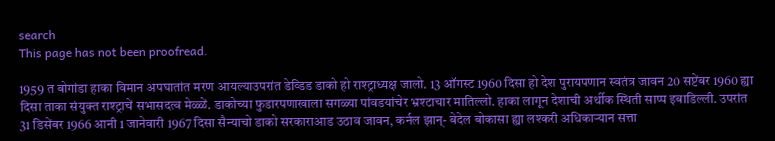search
This page has not been proofread.

1959 त बोगांडा हाका विमान अपघातांत मरण आयल्याउपरांत डेव्डिड डाको हो राश्ट्राध्यक्ष जालो. 13 ऑगस्ट 1960 दिसा हो देश पुरायपणान स्वतंत्र जावन 20 सप्टेंबर 1960 ह्या दिसा ताका संयुक्त राश्ट्राचें सभासदत्व मेळ्ळें. डाकोच्या फुडारपणाखाला सगळ्या पांवडयांचेर भ्रश्टाचार मातिल्लो. हाका लागून देशाची अर्थीक स्थिती साप्प इबाडिल्ली. उपरांत 31 डिसेंबर 1966 आनी 1 जानेवारी 1967 दिसा सैन्याचो डाको सरकाराआड उठाव जावन, कर्नल झान्- बेदेल बोकासा ह्या लश्करी अधिकाऱ्यान सत्ता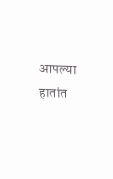आपल्या हातांत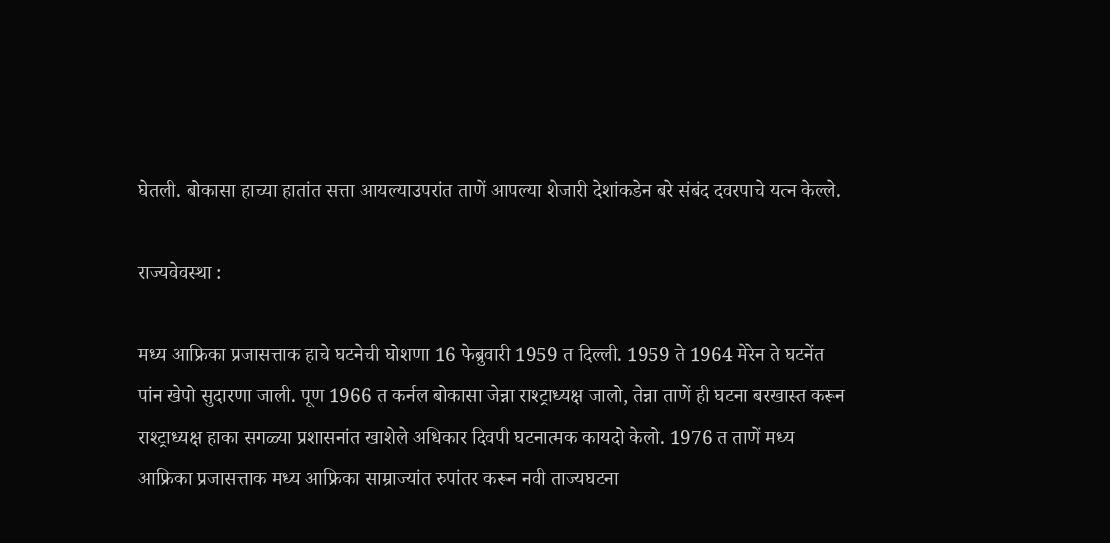घेतली. बोकासा हाच्या हातांत सत्ता आयल्याउपरांत ताणें आपल्या शेजारी देशांकडेन बरे संबंद दवरपाचे यत्न केल्ले.

राज्यवेवस्था :

मध्य आफ्रिका प्रजासत्ताक हाचे घटनेची घोशणा 16 फेब्रुवारी 1959 त दिल्ली. 1959 ते 1964 मेरेन ते घटनेंत पांन खेपो सुदारणा जाली. पूण 1966 त कर्नल बोकासा जेन्ना राश्ट्राध्यक्ष जालो, तेन्ना ताणें ही घटना बरखास्त करून राश्ट्राध्यक्ष हाका सगळ्या प्रशासनांत खाशेले अधिकार दिवपी घटनात्मक कायदो केलो. 1976 त ताणें मध्य आफ्रिका प्रजासत्ताक मध्य आफ्रिका साम्राज्यांत रुपांतर करून नवी ताज्यघटना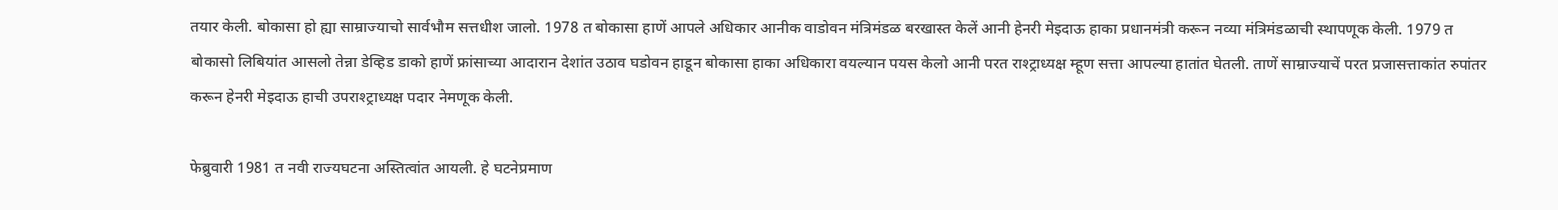तयार केली. बोकासा हो ह्या साम्राज्याचो सार्वभौम सत्तधीश जालो. 1978 त बोकासा हाणें आपले अधिकार आनीक वाडोवन मंत्रिमंडळ बरखास्त केलें आनी हेनरी मेइदाऊ हाका प्रधानमंत्री करून नव्या मंत्रिमंडळाची स्थापणूक केली. 1979 त बोकासो लिबियांत आसलो तेन्ना डेव्हिड डाको हाणें फ्रांसाच्या आदारान देशांत उठाव घडोवन हाडून बोकासा हाका अधिकारा वयल्यान पयस केलो आनी परत राश्ट्राध्यक्ष म्हूण सत्ता आपल्या हातांत घेतली. ताणें साम्राज्याचें परत प्रजासत्ताकांत रुपांतर करून हेनरी मेइदाऊ हाची उपराश्ट्राध्यक्ष पदार नेमणूक केली.

फेब्रुवारी 1981 त नवी राज्यघटना अस्तित्वांत आयली. हे घटनेप्रमाण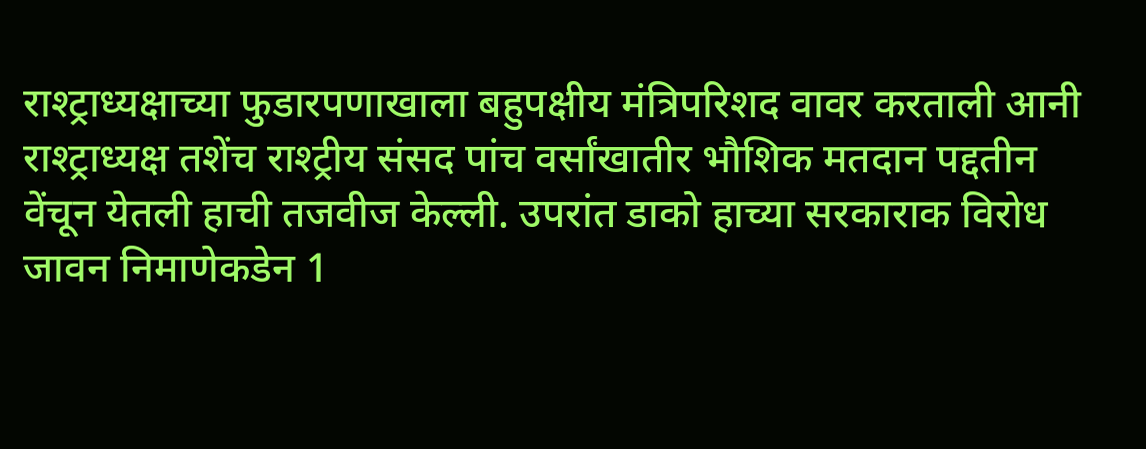राश्ट्राध्यक्षाच्या फुडारपणाखाला बहुपक्षीय मंत्रिपरिशद वावर करताली आनी राश्ट्राध्यक्ष तशेंच राश्ट्रीय संसद पांच वर्सांखातीर भौशिक मतदान पद्दतीन वेंचून येतली हाची तजवीज केल्ली. उपरांत डाको हाच्या सरकाराक विरोध जावन निमाणेकडेन 1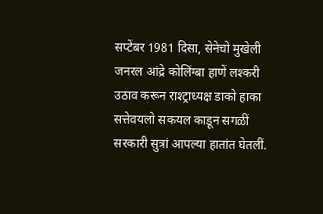सप्टेंबर 1981 दिसा, सेनेचो मुखेली जनरल आंद्रे कोलिंग्बा हाणें लश्करी उठाव करून राश्ट्राध्यक्ष डाको हाका सत्तेवयलो सकयल काडून सगळीं सरकारी सुत्रां आपल्या हातांत घेतलीं.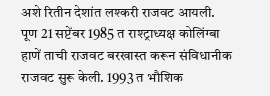अशे रितीन देशांत लश्करी राजवट आयली. पूण 21 सप्टेंबर 1985 त राश्ट्राध्यक्ष कोलिंग्बा हाणें ताची राजवट बरखास्त करून संविधानीक राजवट सुरू केली. 1993 त भौशिक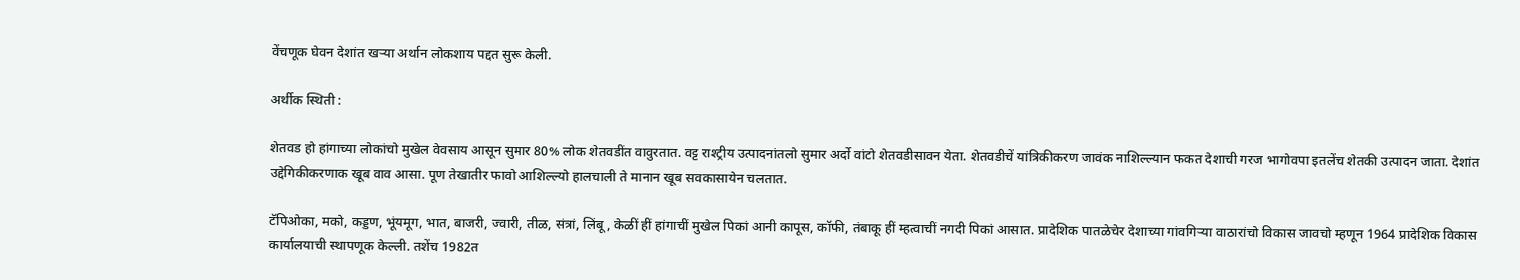वेंचणूक घेवन देशांत खऱ्या अर्थान लोकशाय पद्दत सुरू केली.

अर्थीक स्थिती :

शेतवड हो हांगाच्या लोकांचो मुखेल वेवसाय आसून सुमार 80% लोक शेतवडींत वावुरतात. वट्ट राश्ट्रीय उत्पादनांतलो सुमार अर्दो वांटो शेतवडीसावन येता. शेतवडीचें यांत्रिकीकरण जावंक नाशिल्ल्यान फकत देशाची गरज भागोवपा इतलेंच शेतकी उत्पादन जाता. देशांत उद्देगिकीकरणाक खूब वाव आसा. पूण तेखातीर फावो आशिल्ल्यो हालचाली ते मानान खूब सवकासायेन चलतात.

टॅपिओका, मको, कड्डण, भूंयमूग, भात, बाजरी, ज्वारी, तीळ, संत्रां, लिंबू, केळीं हीं हांगाचीं मुखेल पिकां आनी कापूस, कॉफी, तंबाकू हीं म्हत्वाचीं नगदी पिकां आसात. प्रादेशिक पातळेचेर देशाच्या गांवगिऱ्या वाठारांचो विकास जावचो म्हणून 1964 प्रादेशिक विकास कार्यालयाची स्थापणूक केल्ली. तशेंच 1982त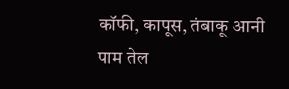कॉफी, कापूस, तंबाकू आनी पाम तेल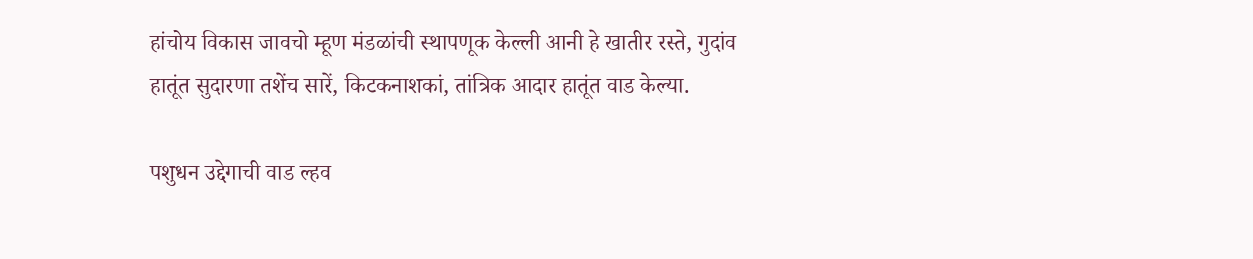हांचोय विकास जावचो म्हूण मंडळांची स्थापणूक केल्ली आनी हे खातीर रस्ते, गुदांव हातूंत सुदारणा तशेंच सारें, किटकनाशकां, तांत्रिक आदार हातूंत वाड केल्या.

पशुधन उद्देगाची वाड ल्हव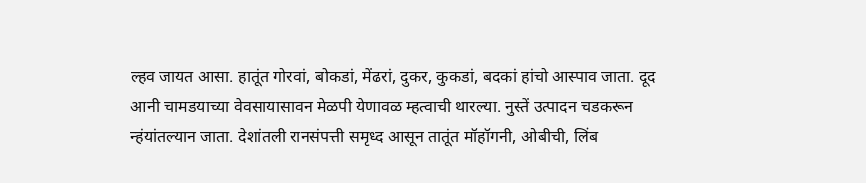ल्हव जायत आसा. हातूंत गोरवां, बोकडां, मेंढरां, दुकर, कुकडां, बदकां हांचो आस्पाव जाता. दूद आनी चामडयाच्या वेवसायासावन मेळपी येणावळ म्हत्वाची थारल्या. नुस्तें उत्पादन चडकरून न्हंयांतल्यान जाता. देशांतली रानसंपत्ती समृध्द आसून तातूंत मॉहॉगनी, ओबीची, लिंब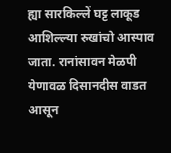ह्या सारकिल्लें घट्ट लाकूड आशिल्ल्या रुखांचो आस्पाव जाता. रानांसावन मेळपी येणावळ दिसानदीस वाडत आसून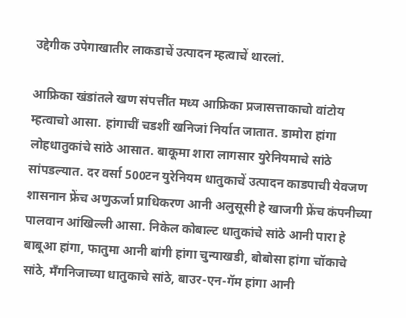उद्देगीक उपेगाखातीर लाकडाचें उत्पादन म्हत्वाचें थारलां.

आफ्रिका खंडांतले खण संपत्तींत मध्य आफ्रिका प्रजासत्ताकाचो वांटोय म्हत्वाचो आसा. हांगाचीं चडशीं खनिजां निर्यात जातात. डामोरा हांगा लोहधातुकांचे सांठे आसात. बाकूमा शारा लागसार युरेनियमाचे सांठे सांपडल्यात. दर वर्सा 500टन युरेनियम धातुकाचें उत्पादन काडपाची येवजण शासनान फ्रेंच अणुऊर्जा प्राधिकरण आनी अलुसूसी हे खाजगी फ्रेंच कंपनीच्या पालवान आंखिल्ली आसा. निकेल कोबाल्ट धातुकांचे सांठे आनी पारा हे बाबूआ हांगा, फातुमा आनी बांगी हांगा चुन्याखडी, बोबोसा हांगा चॉकाचे सांठे, मँगनिजाच्या धातुकाचे सांठे, बाउर-एन-गॅम हांगा आनी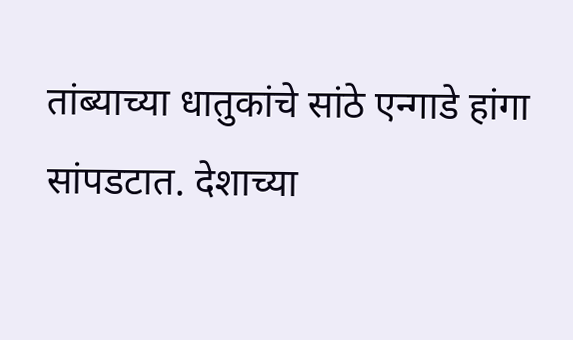तांब्याच्या धातुकांचे सांठे एन्गाडे हांगा सांपडटात. देशाच्या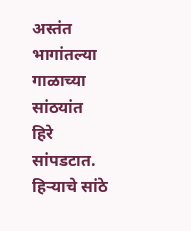अस्तंत भागांतल्या गाळाच्या सांठयांत हिरे सांपडटात. हिऱ्याचे सांठे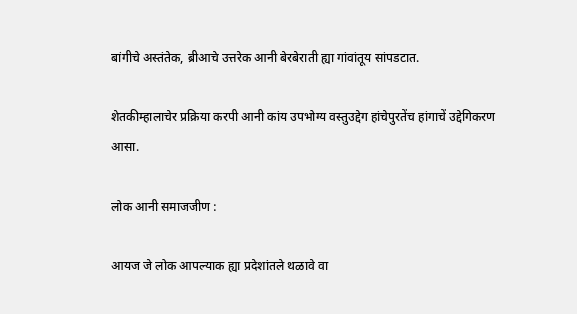बांगीचे अस्तंतेक, ब्रीआचे उत्तरेक आनी बेरबेराती ह्या गांवांतूय सांपडटात.

शेतकीम्हालाचेर प्रक्रिया करपी आनी कांय उपभोग्य वस्तुउद्देग हांचेपुरतेंच हांगाचें उद्देगिकरण आसा.

लोक आनी समाजजीण :

आयज जे लोक आपल्याक ह्या प्रदेशांतले थळावे वा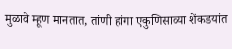मुळावे म्हूण मानतात, तांणी हांगा एकुणिसाव्या शेंकडयांत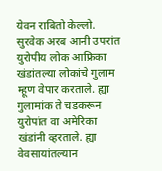येवन राबितो केल्लो. सुरवेक अरब आनी उपरांत युरोपीय लोक आफ्रिका खंडांतल्या लोकांचे गुलाम म्हूण वेपार करताले. ह्या गुलामांक ते चडकरून युरोपांत वा अमेरिका खंडांनी व्हरताले. ह्या वेवसायांतल्यान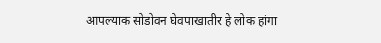आपल्याक सोडोवन घेवपाखातीर हे लोक हांगा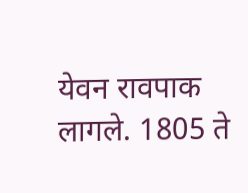येवन रावपाक लागले. 1805 ते